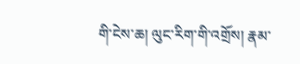གི་ངེས་ཆ། ལུང་རིག་གི་འགྲོས། རྣམ་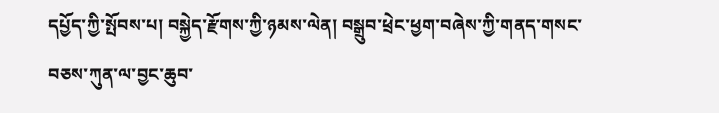དཔྱོད་ཀྱི་སྤོབས་པ། བསྐྱེད་རྫོགས་ཀྱི་ཉམས་ལེན། བསྒྲུབ་ཕྲེང་ཕྱག་བཞེས་ཀྱི་གནད་གསང་བཅས་ཀུན་ལ་བྱང་ཆུབ་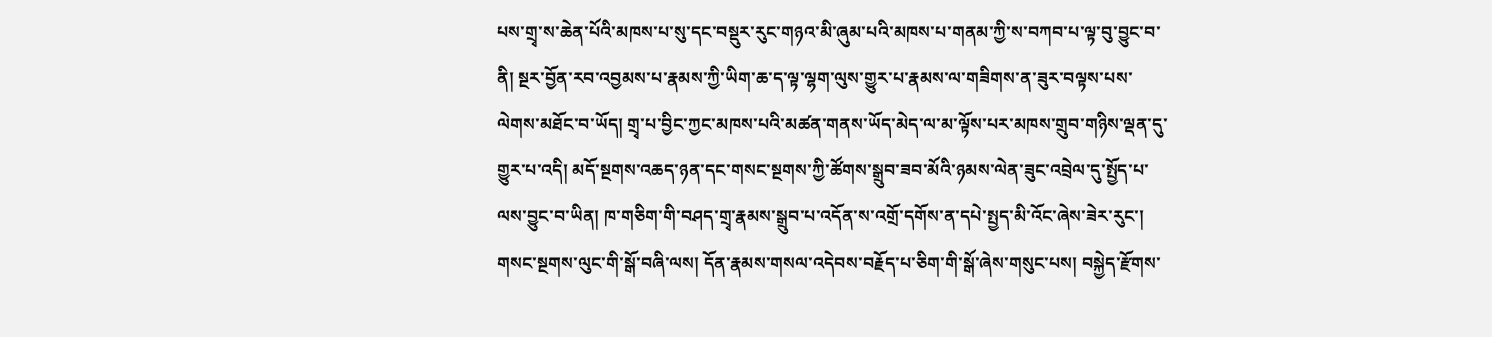པས་གྲྭ་ས་ཆེན་པོའི་མཁས་པ་སུ་དང་བསྡུར་རུང་གཉའ་མི་ཞུམ་པའི་མཁས་པ་གནམ་ཀྱི་ས་བཀབ་པ་ལྟ་བུ་བྱུང་བ་ནི། སྔར་བྱོན་རབ་འབྱམས་པ་རྣམས་ཀྱི་ཡིག་ཆ་ད་ལྟ་ལྷག་ལུས་གྱུར་པ་རྣམས་ལ་གཟིགས་ན་ཟུར་བལྟས་པས་ལེགས་མཐོང་བ་ཡོད། གྲྭ་པ་བྱིང་ཀྱང་མཁས་པའི་མཚན་གནས་ཡོད་མེད་ལ་མ་ལྟོས་པར་མཁས་གྲུབ་གཉིས་ལྡན་དུ་གྱུར་པ་འདི། མདོ་སྔགས་འཆད་ཉན་དང་གསང་སྔགས་ཀྱི་ཚོགས་སྒྲུབ་ཟབ་མོའི་ཉམས་ལེན་ཟུང་འབྲེལ་དུ་སྤྱོད་པ་ལས་བྱུང་བ་ཡིན། ཁ་གཅིག་གི་བཤད་གྲྭ་རྣམས་སྒྲུབ་པ་འདོན་ས་འགྲོ་དགོས་ན་དཔེ་སྤྱད་མི་འོང་ཞེས་ཟེར་རུང་། གསང་སྔགས་ལུང་གི་སྒོ་བཞི་ལས། དོན་རྣམས་གསལ་འདེབས་བརྗོད་པ་ཅིག་གི་སྒོ་ཞེས་གསུང་པས། བསྐྱེད་རྫོགས་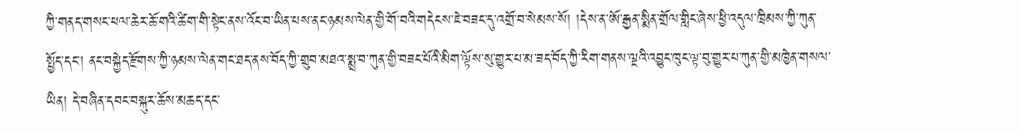ཀྱི་གནད་གསང་ཕལ་ཆེར་ཆོ་གའི་ཚིག་གི་སྟེང་ནས་འོང་བ་ཡིན་པས་ནང་ཉམས་ལེན་གྱི་གོ་བའི་གདེངས་ཇེ་བཟང་དུ་འགྲོ་བ་སེམས་སོ། །དེས་ན་ཨོ་རྒྱན་སྨིན་གྲོལ་གླིང་ཞེས་ཕྱི་འདུལ་ཁྲིམས་ཀྱི་ཀུན་སྤྱོད་དང་། ནང་བསྐྱེད་རྫོགས་ཀྱི་ཉམས་ལེན་གང་ཐད་ནས་བོད་ཀྱི་གྲུབ་མཐའ་སྨྲ་བ་ཀུན་གྱི་བཟང་པོའི་མིག་ལྟོས་སུ་གྱུར་པ་མ་ཟད་བོད་ཀྱི་རིག་གནས་ལྔའི་འབྱུང་ཁུང་ལྟ་བུ་གྱུར་པ་ཀུན་གྱི་མཁྱེན་གསལ་ཡིན། དེ་བཞིན་དབང་བསྐུར་ཆོས་མཆད་དང་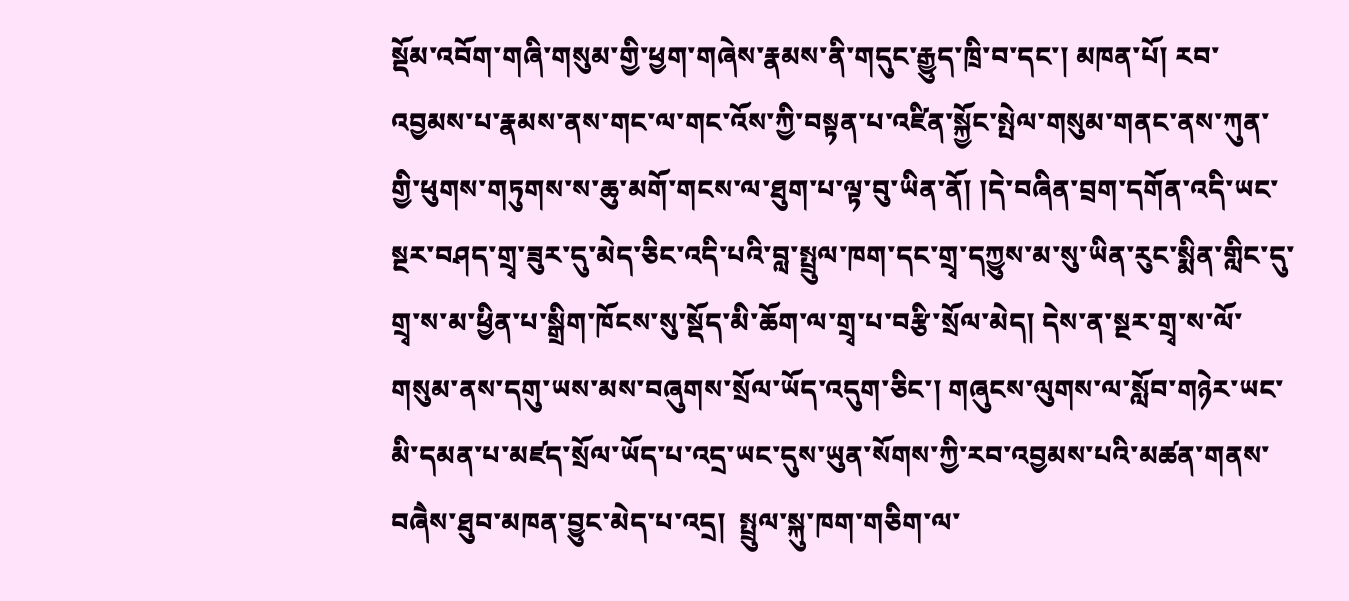སྡོམ་འབོག་གཞི་གསུམ་གྱི་ཕྱག་གཞེས་རྣམས་ནི་གདུང་རྒྱུད་ཁྲི་བ་དང་། མཁན་པོ། རབ་འབྱམས་པ་རྣམས་ནས་གང་ལ་གང་འོས་ཀྱི་བསྟན་པ་འཛིན་སྐྱོང་སྤེལ་གསུམ་གནང་ནས་ཀུན་གྱི་ཕུགས་གཏུགས་ས་ཆུ་མགོ་གངས་ལ་ཐུག་པ་ལྟ་བུ་ཡིན་ནོ། །དེ་བཞིན་བྲག་དགོན་འདི་ཡང་སྔར་བཤད་གྲྭ་ཟུར་དུ་མེད་ཅིང་འདི་པའི་བླ་སྤྲུལ་ཁག་དང་གྲྭ་དཀྱུས་མ་སུ་ཡིན་རུང་སྨིན་གླིང་དུ་གྲྭ་ས་མ་ཕྱིན་པ་སྒྲིག་ཁོངས་སུ་སྡོད་མི་ཆོག་ལ་གྲྭ་པ་བརྩི་སྲོལ་མེད། དེས་ན་སྔར་གྲྭ་ས་ལོ་གསུམ་ནས་དགུ་ཡས་མས་བཞུགས་སྲོལ་ཡོད་འདུག་ཅིང་། གཞུངས་ལུགས་ལ་སློབ་གཉེར་ཡང་མི་དམན་པ་མཛད་སྲོལ་ཡོད་པ་འདྲ་ཡང་དུས་ཡུན་སོགས་ཀྱི་རབ་འབྱམས་པའི་མཚན་གནས་བཞཻས་ཐུབ་མཁན་བྱུང་མེད་པ་འདྲ།  སྤྲུལ་སྐུ་ཁག་གཅིག་ལ་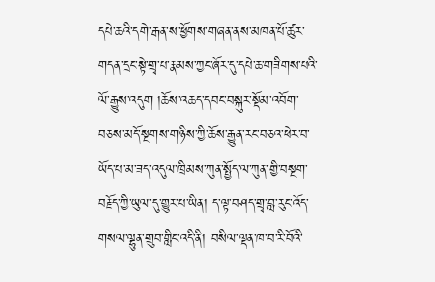དཔེ་ཆའི་དགེ་རྒན་ས་ཕྱོགས་གཞན་ནས་མཁན་པོ་ཚུར་གདན་དྲང་སྟེ་གྲྭ་པ་རྣམས་ཀྱང་ཞོར་དུ་དཔེ་ཆ་གཟིགས་པའི་ལོ་རྒྱུས་འདུག །ཆོས་འཆད་དབང་བསྐུར་སྡོམ་འབོག་བཅས་མདོ་སྔགས་གཉིས་ཀྱི་ཆོས་རྒྱུན་རང་བཅའ་ཕེར་བ་ཡོད་པ་མ་ཟད་འདུལ་ཁྲིམས་ཀུན་སྤྱོད་ལ་ཀུན་གྱི་བསྔག་བརྗོད་ཀྱི་ཡུལ་དུ་གྱུར་པ་ཡིན། ད་ལྟ་བཤད་གྲྭ་བླ་རུང་འོད་གསལ་ལྷུན་གྲུབ་གླིང་འདི་ནི། བསིལ་ལྡན་ཁ་བ་རི་བོའི་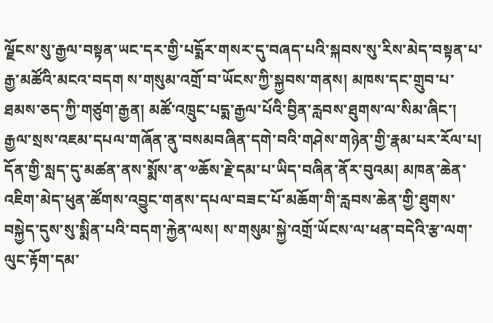ལྗོངས་སུ་རྒྱལ་བསྟན་ཡང་དར་གྱི་པདྨོར་གསར་དུ་བཞད་པའི་སྐབས་སུ་རིས་མེད་བསྟན་པ་རྒྱ་མཚོའི་མངའ་བདག ས་གསུམ་འགྲོ་བ་ཡོངས་ཀྱི་སྐྱབས་གནས། མཁས་དང་གྲུབ་པ་ཐམས་ཅད་ཀྱི་གཙུག་རྒྱན། མཚོ་འཁྲུང་པདྨ་རྒྱལ་པོའི་བྱིན་རླབས་ཐུགས་ལ་སིམ་ཞིང་།  རྒྱལ་སྲས་འཇམ་དཔལ་གཞོན་ནུ་བསམབཞིན་དགེ་བའི་གཤེས་གཉེན་གྱི་རྣམ་པར་རོལ་པ། དོན་གྱི་སླད་དུ་མཚན་ནས་སྨོས་ན་༧ཆོས་རྗེ་དམ་པ་ཡིད་བཞིན་ནོར་བུའམ། མཁན་ཆེན་འཇིག་མེད་ཕུན་ཚོགས་འབྱུང་གནས་དཔལ་བཟང་པོ་མཆོག་གི་རླབས་ཆེན་གྱི་ཐུགས་བསྐྱེད་དུས་སུ་སྨིན་པའི་བདག་རྐྱེན་ལས། ས་གསུམ་སྐྱེ་འགྲོ་ཡོངས་ལ་ཕན་བདེའི་རྩ་ལག་ལུང་རྟོག་དམ་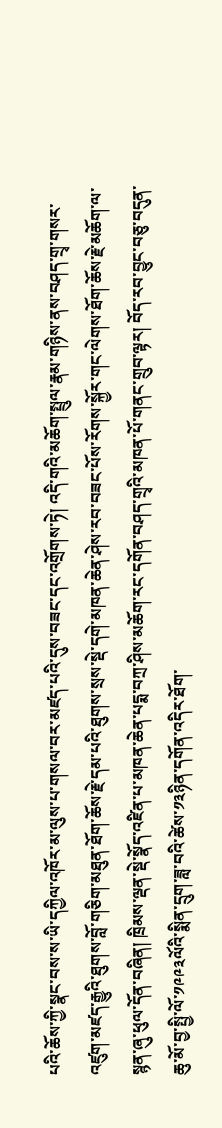པའི་ཆོས་ཀྱི་སྣང་བས་ས་ཡི་དཀྱིལ་འཁོར་མ་ལུས་པ་གསལ་བར་མཛད་པའི་དུས་བཟང་དང་འགྲོགས་ཏེ། འདི་གའི་མཆོག་སྤྲུལ་རྣམ་གཉིས་ནས་བཤད་གྲྭ་གསར་འཛུག་མཛད་རྒྱུའི་ཐུགས་བློ་གཅིག་མཐུན་ཐོག་ཆོས་རྗེ་དམ་པའི་ཐུགས་སྲས་སྡེ་དགེ་མཁན་ཆེན་ཤེས་རབ་བཟང་པོས་རོགས་སྐྱོར་གང་ལེགས་ཐོག་ཆོས་རྗེ་མཆོག་ལ་སྙན་ཞུ་ཕུལ་དོན་བཞིན། ཁྲིམས་ལྡན་སྡེ་སྣོད་འཛིན་པ་མཁན་ཆེན་པདྨ་བཀྲ་ཤིས་མཆོག་རང་དགོན་བཤད་གྲྭའི་མཁན་པོ་གནང་གྲུབ་ལྟར། བོད་རབ་བྱུང་བཅུ་བདུན་ཆུ་མོ་བྱ་སྤྱི་ལོ་༡༩༩༣ལོའི་སྨིན་དྲུག་ཟླ་བའི་ཚེས་༡༣ཉིན་དགོན་འདིར་ཐོག་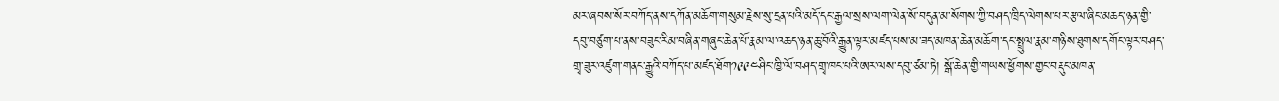མར་ཞབས་སོར་བཀོད་ནས་དཀོན་མཆོག་གསུམ་རྗེས་སུ་དྲན་པའི་མདོ་དང་རྒྱལ་སྲས་ལག་ལེན་སོ་བདུན་མ་སོགས་ཀྱི་བཤད་ཁྲིད་ལེགས་པར་རྩལ་ཞིང་མཆད་ཉན་གྱི་དབུ་བཙུག་པ་ནས་བཟུང་རིམ་བཞིན་གཞུང་ཆེན་པོ་རྣམ་ལ་འཆད་ཉན་ཆུ་བོའི་རྒྱུན་ལྟར་མཛད་པས་མ་ཟད་མཁན་ཆེན་མཆོག་དང་སྤྲུལ་རྣམ་གཉིས་ཐུགས་དགོང་ལྟར་བཤད་གྲྭ་ཟུར་འཛུག་གནང་རྒྱུའི་བཀོད་པ་མཛད་ཐོག༡༩༩༤ཤིང་ཁྱི་ལོ་བཤད་གྲྭ་ཁང་པའི་ཨར་ལས་དབུ་ཙམ་ཏེ། སྒོ་ཆེན་གྱི་གཡས་ཕྱོགས་གྱང་བརྡུང་མཁན་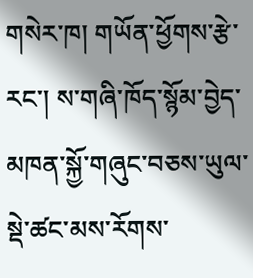གསེར་ཁ། གཡོན་ཕྱོགས་རྩེ་རང་། ས་གཞི་ཁོད་སྙོམ་བྱེད་མཁན་སྐྱོ་གཞུང་བཅས་ཡུལ་སྡེ་ཚང་མས་རོགས་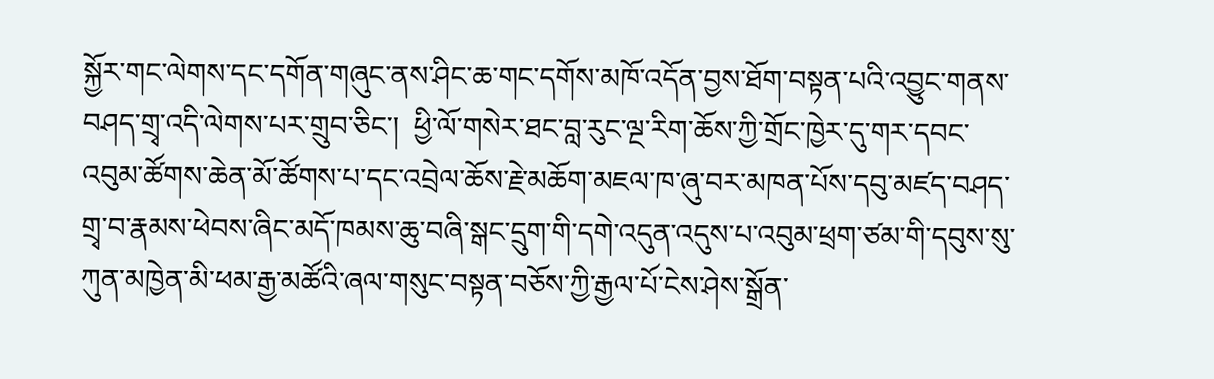སྐྱོར་གང་ལེགས་དང་དགོན་གཞུང་ནས་ཤིང་ཆ་གང་དགོས་མཁོ་འདོན་བྱས་ཐོག་བསྟན་པའི་འབྱུང་གནས་བཤད་གྲྭ་འདི་ལེགས་པར་གྲུབ་ཅིང་།  ཕྱི་ལོ་གསེར་ཐང་བླ་རུང་ལྔ་རིག་ཆོས་ཀྱི་གྲོང་ཁྱེར་དུ་གར་དབང་འབུམ་ཚོགས་ཆེན་མོ་ཚོགས་པ་དང་འབྲེལ་ཆོས་རྗེ་མཆོག་མཇལ་ཁ་ཞུ་བར་མཁན་པོས་དབུ་མཛད་བཤད་གྲྭ་བ་རྣམས་ཕེབས་ཞིང་མདོ་ཁམས་ཆུ་བཞི་སྒང་དྲུག་གི་དགེ་འདུན་འདུས་པ་འབུམ་ཕྲག་ཙམ་གི་དབུས་སུ་ཀུན་མཁྱེན་མི་ཕམ་རྒྱ་མཚོའི་ཞལ་གསུང་བསྟན་བཅོས་ཀྱི་རྒྱལ་པོ་ངེས་ཤེས་སྒྲོན་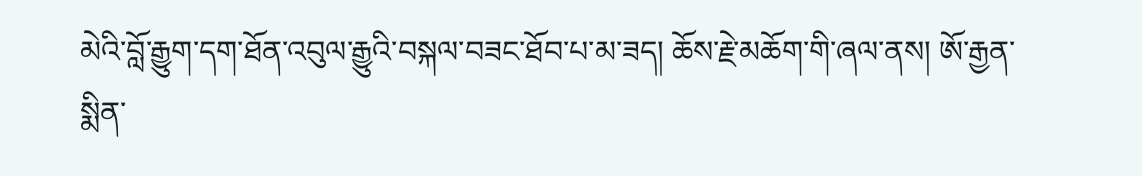མེའི་བློ་རྒྱུག་དག་ཐོན་འབུལ་རྒྱུའི་བསྐལ་བཟང་ཐོབ་པ་མ་ཟད། ཆོས་རྗེ་མཆོག་གི་ཞལ་ནས། ཨོ་རྒྱན་སྨིན་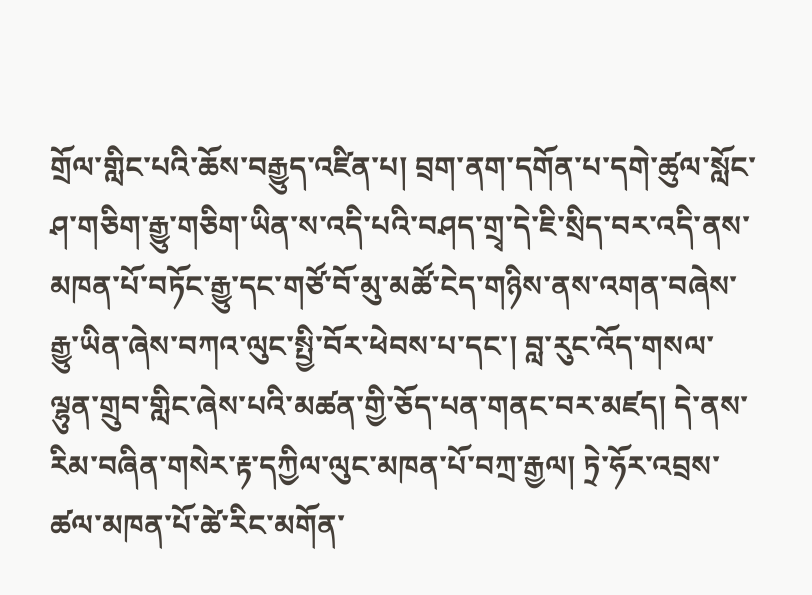གྲོལ་གླིང་པའི་ཆོས་བརྒྱུད་འཛིན་པ། བྲག་ནག་དགོན་པ་དགེ་ཚུལ་སློང་ཤ་གཅིག་རྒྱུ་གཅིག་ཡིན་ས་འདི་པའི་བཤད་གྲྭ་དེ་ཇི་སྲིད་བར་འདི་ནས་མཁན་པོ་བཏོང་རྒྱུ་དང་གཙོ་བོ་མུ་མཚོ་ངེད་གཉིས་ནས་འགན་བཞེས་རྒྱུ་ཡིན་ཞེས་བཀའ་ལུང་སྤྱི་བོར་ཕེབས་པ་དང་། བླ་རུང་འོད་གསལ་ལྷུན་གྲུབ་གླིང་ཞེས་པའི་མཚན་གྱི་ཅོད་པན་གནང་བར་མཛད། དེ་ནས་རིམ་བཞིན་གསེར་རྟ་དཀྱིལ་ལུང་མཁན་པོ་བཀྲ་རྒྱལ། ཏྲེ་ཧོར་འབྲས་ཚལ་མཁན་པོ་ཚེ་རིང་མགོན་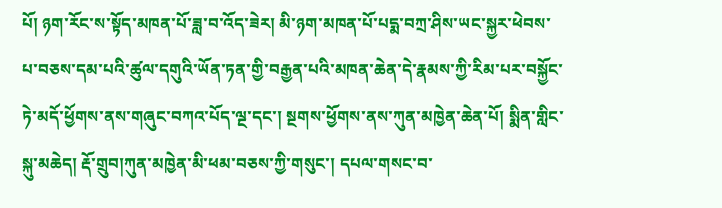པོ། ཉག་རོང་ས་སྟོད་མཁན་པོ་ཟླ་བ་འོད་ཟེར། མི་ཉག་མཁན་པོ་པདྨ་བཀྲ་ཤིས་ཡང་སྐྱར་ཕེབས་པ་བཅས་དམ་པའི་ཚུལ་དགུའི་ཡོན་ཏན་གྱི་བརྒྱན་པའི་མཁན་ཆེན་དེ་རྣམས་ཀྱི་རིམ་པར་བསྐྱོང་ཏེ་མདོ་ཕྱོགས་ནས་གཞུང་བཀའ་པོད་ལྔ་དང་། སྔགས་ཕྱོགས་ནས་ཀུན་མཁྱེན་ཆེན་པོ། སྨིན་གླིང་སྐུ་མཆེད། རྡོ་གྲུབ།ཀུན་མཁྱེན་མི་ཕམ་བཅས་ཀྱི་གསུང་། དཔལ་གསང་བ་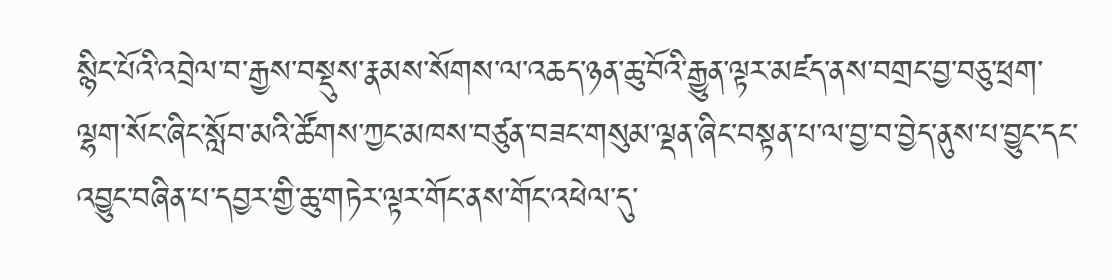སྙིང་པོའི་འབྲེལ་བ་རྒྱས་བསྡུས་རྣམས་སོགས་ལ་འཆད་ཉན་ཆུ་བོའི་རྒྱུན་ལྟར་མཛད་ནས་བགྲང་བྱ་བཅུ་ཕྲག་ལྷག་སོང་ཞིང་སློབ་མའི་ཚོགས་ཀྱང་མཁས་བཙུན་བཟང་གསུམ་ལྡན་ཞིང་བསྟན་པ་ལ་བྱ་བ་བྱེད་ནུས་པ་བྱུང་དང་འབྱུང་བཞིན་པ་དབྱར་གྱི་ཆུ་གཏེར་ལྟར་གོང་ནས་གོང་འཕེལ་དུ་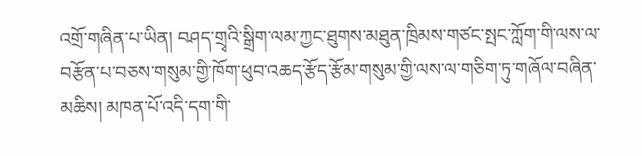འགྲོ་གཞིན་པ་ཡིན། བཤད་གྲྭའི་སྒྲིག་ལམ་ཀྱང་ཐུགས་མཐུན་ཁྲིམས་གཙང་སྤང་ཀློག་གི་ལས་ལ་བརྩོན་པ་བཅས་གསུམ་གྱི་ཁོག་ཕུབ་འཆད་རྩོད་རྩོམ་གསུམ་གྱི་ལས་ལ་གཅིག་ཏུ་གཞོལ་བཞིན་མཆིས། མཁན་པོ་འདི་དག་གི་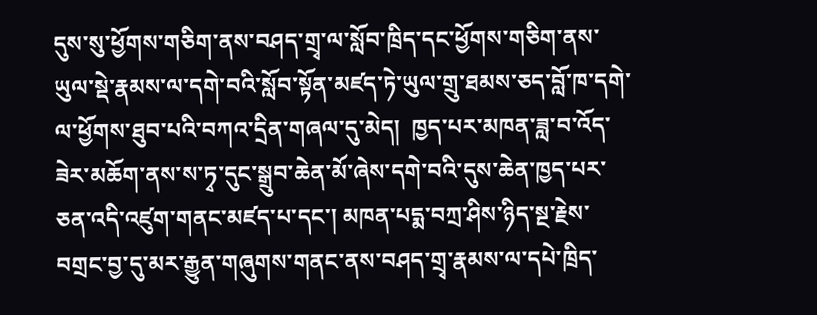དུས་སུ་ཕྱོགས་གཅིག་ནས་བཤད་གྲྭ་ལ་སློབ་ཁྲིད་དང་ཕྱོགས་གཅིག་ནས་ཡུལ་སྡེ་རྣམས་ལ་དགེ་བའི་སློབ་སྟོན་མཛད་ཏེ་ཡུལ་གྲུ་ཐམས་ཅད་བློ་ཁ་དགེ་ལ་ཕྱོགས་ཐུབ་པའི་བཀའ་དྲིན་གཞལ་དུ་མེད།  ཁྱད་པར་མཁན་ཟླ་བ་འོད་ཟེར་མཆོག་ནས་ས་ཏྭ་དུང་སྒྲུབ་ཆེན་མོ་ཞེས་དགེ་བའི་དུས་ཆེན་ཁྱད་པར་ཅན་འདི་འཛུག་གནང་མཛད་པ་དང་། མཁན་པདྨ་བཀྲ་ཤིས་ཉིད་སྔ་རྗེས་བགྲང་བྱ་དུ་མར་རྒྱུན་གཞུགས་གནང་ནས་བཤད་གྲྭ་རྣམས་ལ་དཔེ་ཁྲིད་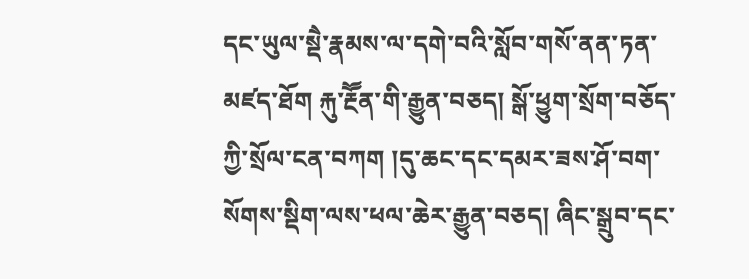དང་ཡུལ་སྡཻ་རྣམས་ལ་དགེ་བའི་སློབ་གསོ་ནན་ཏན་མཛད་ཐོག རྐུ་རྔཽན་གི་རྒྱུན་བཅད། སྒོ་ཕྱུག་སྲོག་བཅོད་ཀྱི་སྲོལ་ངན་བཀག །དུ་ཆང་དང་དམར་ཟས་ཤོ་བག་སོགས་སྡིག་ལས་ཕལ་ཆེར་རྒྱུན་བཅད། ཞིང་སྒྲུབ་དང་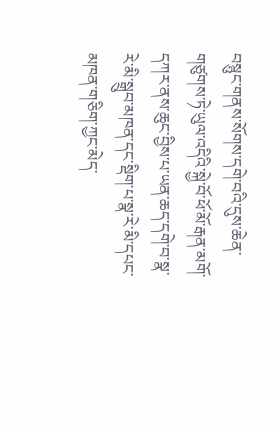བསྙུང་གནས་སོགས་དགེ་བའི་དུས་ཆེན་གཙུགས་ཏེ་ཡུལ་འདིའི་སྐྱེ་བོ་ཕོ་མོ་རྒན་མགོ་དཀར་ནས་ཆུང་བྱིས་པ་ཡན་ཆད་དགེ་བ་སྣ་རེ་མི་སྒྲུབ་མཁན་དང་སྡིག་པ་སྣ་རེ་མི་དཔང་མཁན་གཅིག་ཀྱང་མེད་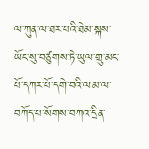ལ་ཀུན་ལ་ཐར་པའི་ཐེམ་སྐས་ཡོང་སུ་བཙུགས་ཏེ་ཡུལ་གྲུ་མང་པོ་དཀར་པོ་དགེ་བའི་ལམ་ལ་བཀོད་པ་སོགས་བཀའ་དྲིན་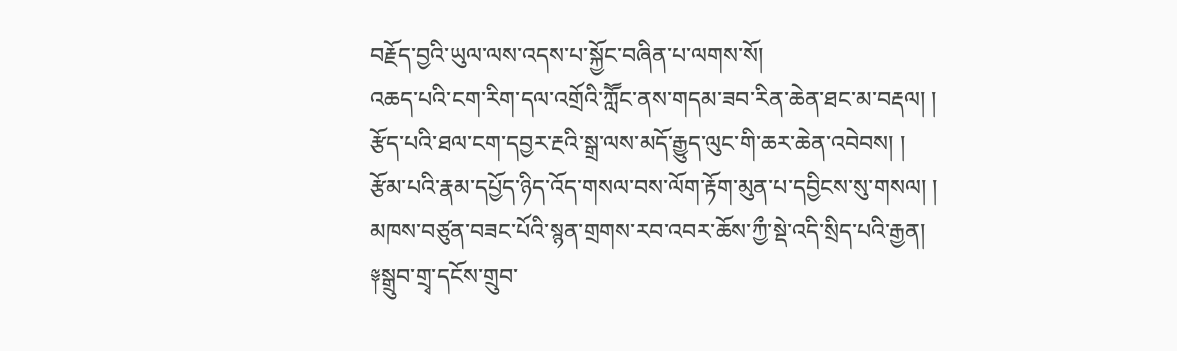བརྗོད་བྱའི་ཡུལ་ལས་འདས་པ་སྐྱོང་བཞིན་པ་ལགས་སོ།
འཆད་པའི་ངག་རིག་དལ་འགྲོའི་ཀླཽང་ནས་གདམ་ཟབ་རིན་ཆེན་ཐང་མ་བརྡལ། །
རྩོད་པའི་ཐལ་ངག་དབྱར་རྔའི་སྒྲ་ལས་མདོ་རྒྱུད་ལུང་གི་ཆར་ཆེན་འབེབས། །
རྩོམ་པའི་རྣམ་དཔྱོད་ཉིད་འོད་གསལ་བས་ལོག་རྟོག་མུན་པ་དབྱིངས་སུ་གསལ། །
མཁས་བཙུན་བཟང་པོའི་སྙན་གྲགས་རབ་འབར་ཆོས་ཀྱྀ་སྡེ་འདི་སྲིད་པའི་རྒྱན།
༈སྒྲུབ་གྲྭ་དངོས་གྲུབ་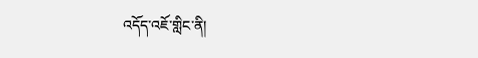འདོད་འཇོ་གླིང་ནི།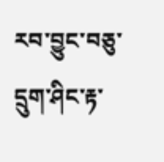རབ་བྱུང་བཅུ་དྲུག་ཤིང་རྟ་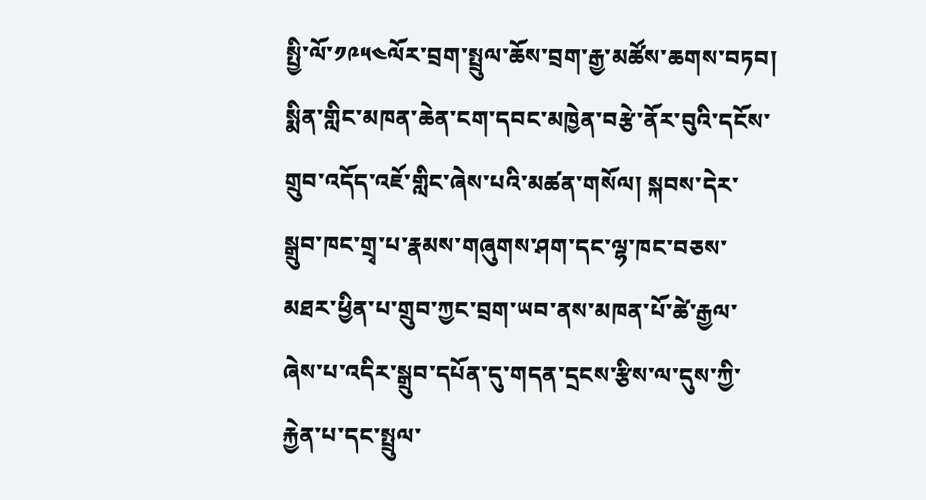སྤྱི་ལོ་༡༩༥༤ལོར་བྲག་སྤྲུལ་ཆོས་བྲག་རྒྱ་མཚོས་ཆགས་བཏབ།  སྨིན་གླིང་མཁན་ཆེན་ངག་དབང་མཁྱེན་བརྩེ་ནོར་བུའི་དངོས་གྲུབ་འདོད་འཇོ་གླིང་ཞེས་པའི་མཚན་གསོལ། སྐབས་དེར་སྒྲུབ་ཁང་གྲྭ་པ་རྣམས་གཞུགས་ཤག་དང་ལྷ་ཁང་བཅས་མཐར་ཕྱིན་པ་གྲུབ་ཀྱང་བྲག་ཡབ་ནས་མཁན་པོ་ཚེ་རྒྱལ་ཞེས་པ་འདིར་སྒྲུབ་དཔོན་དུ་གདན་དྲངས་རྩིས་ལ་དུས་ཀྱི་རྐྱེན་པ་དང་སྤྲུལ་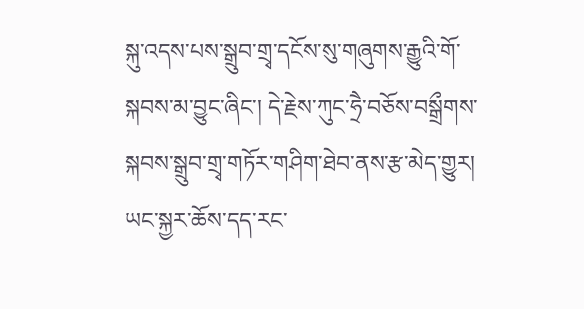སྐུ་འདས་པས་སྒྲུབ་གྲྭ་དངོས་སུ་གཞུགས་རྒྱུའི་གོ་སྐབས་མ་བྱུང་ཞིང་། དེ་རྗེས་ཀུང་ཧྲཻ་བཅོས་བསྒྲྀགས་སྐབས་སྒྲུབ་གྲྭ་གཏོར་གཤིག་ཐེབ་ནས་རྩ་མེད་གྱུར། ཡང་སྐྱར་ཆོས་དད་རང་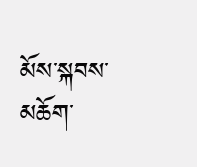མོས་སྐབས་མཆོག་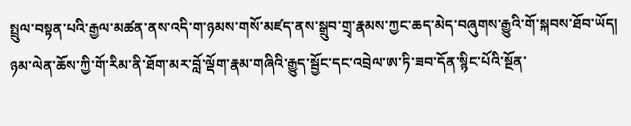སྤྲུལ་བསྟན་པའི་རྒྱལ་མཚན་ནས་འདི་ག་ཉམས་གསོ་མཛད་ནས་སྒྲུབ་གྲྭ་རྣམས་ཀྱང་ཆད་མེད་བཞུགས་རྒྱུའི་གོ་སྐབས་ཐོབ་ཡོད། ཉམ་ལེན་ཆོས་ཀྱི་གོ་རིམ་ནི་ཐོག་མར་བློ་ལྡོག་རྣམ་གཞིའི་རྒྱུད་སྦྱོང་དང་འབྲེལ་ཨ་ཏི་ཟབ་དོན་སྙིང་པོའི་སྔོན་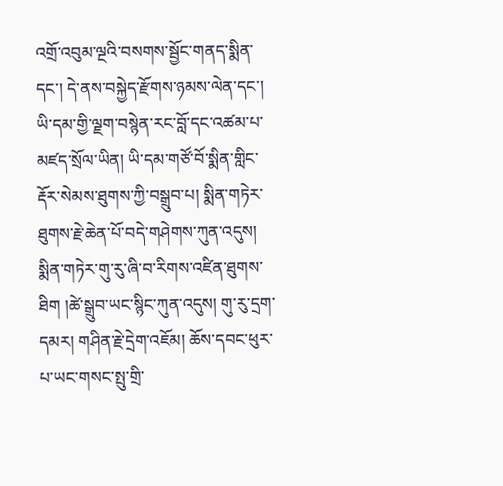འགྲོ་འབུམ་ལྔའི་བསགས་སྦྱོང་གནད་སྨིན་དང་། དེ་ནས་བསྐྱེད་རྫོགས་ཉམས་ལེན་དང་། ཡི་དམ་གྱི་ལྗག་བསྙེན་རང་བློ་དང་འཚམ་པ་མཛད་སྲོལ་ཡིན། ཡི་དམ་གཙོ་བོ་སྨིན་གླིང་རྡོར་སེམས་ཐུགས་ཀྱི་བསྒྲུབ་པ། སྨིན་གཏེར་ཐུགས་རྗེ་ཆེན་པོ་བདེ་གཤེགས་ཀུན་འདུས། སྨིན་གཏེར་གུ་རུ་ཞི་བ་རིགས་འཛིན་ཐུགས་ཐིག །ཚེ་སྒྲུབ་ཡང་སྙིང་ཀུན་འདུས། གུ་རུ་དྲག་དམར། གཤིན་རྗེ་དྲེག་འཇོམ། ཆོས་དབང་ཕུར་པ་ཡང་གསང་སྤུ་གྲི་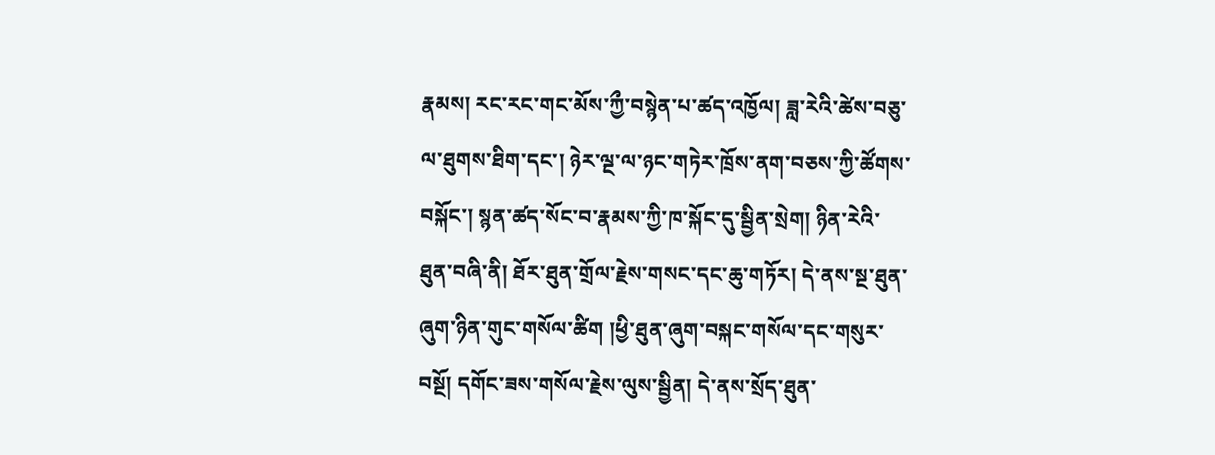རྣམས། རང་རང་གང་མོས་ཀྱྀ་བསྙེན་པ་ཚད་འཁྱོལ། ཟླ་རེའི་ཚེས་བཅུ་ལ་ཐུགས་ཐིག་དང་། ཉེར་ལྔ་ལ་ཉང་གཏེར་ཁྲོས་ནག་བཅས་ཀྱི་ཚོགས་བསྐོང་། སྙན་ཚད་སོང་བ་རྣམས་ཀྱི་ཁ་སྐོང་དུ་སྦྱིན་སྲེག། ཉིན་རེའི་ཐུན་བཞི་ནི། ཐོར་ཐུན་གྲོལ་རྗེས་གསང་དང་ཆུ་གཏོར། དེ་ནས་སྔ་ཐུན་ཞུག་ཉིན་གུང་གསོལ་ཚིག །ཕྱི་ཐུན་ཞུག་བསྐང་གསོལ་དང་གསུར་བསྔོ། དགོང་ཟས་གསོལ་རྗེས་ལུས་སྦྱིན། དེ་ནས་སྲོད་ཐུན་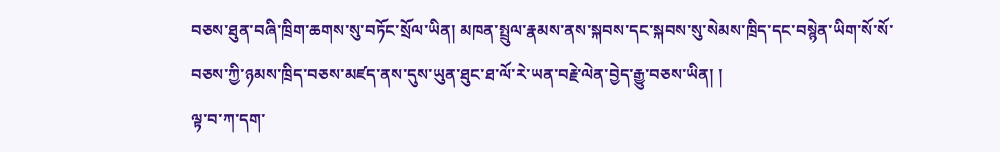བཅས་ཐུན་བཞི་ཁྲིག་ཆགས་སུ་བཏོང་སྲོལ་ཡིན། མཁན་སྤྲུལ་རྣམས་ནས་སྐབས་དང་སྐབས་སུ་སེམས་ཁྲིད་དང་བསྙེན་ཡིག་སོ་སོ་བཅས་ཀྱི་ཉམས་ཁྲིད་བཅས་མཛད་ནས་དུས་ཡུན་ཐུང་ཐ་ལོ་རེ་ཡན་བརྗེ་ལེན་བྱེད་རྒྱུ་བཅས་ཡིན། །
ལྟ་བ་ཀ་དག་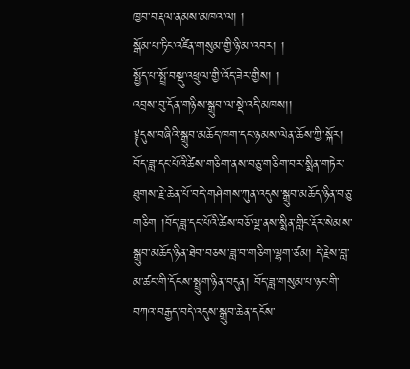ཁྱབ་བརྡལ་ནམས་མཁའ་ལ། །
སྒོམ་པ་ཏིང་འཛིན་གསུམ་གྱི་ཉི་མ་འབར། །
སྤྱོད་པ་སྤྲོ་བསྡུ་འཕྲུལ་གྱི་འོད་ཟེར་གྱིས། །
འབྲས་བུ་དོན་གཉིས་སྒྲུབ་ལ་སྡེ་འདི་མཁས།།
༈དུས་བཞིའི་སྒྲུབ་མཆོད་ཁག་དང་ཉམས་ལེན་ཆོས་ཀྱི་སྐོར། བོད་ཟླ་དང་པོའི་ཚེས་གཅིག་ནས་བཅུ་གཅིག་བར་སྨིན་གཏེར་ཐུགས་རྗེ་ཆེན་པོ་བདེ་གཤེགས་ཀུན་འདུས་སྒྲུབ་མཆོད་ཉིན་བཅུ་གཅིག །བོད་ཟླ་དང་པོའི་ཚེས་བཅོ་ལྔ་ནས་སྨིན་གླིང་རྡོར་སེམས་སྒྲུབ་མཆོད་ཉིན་ཐེབ་བཅས་ཟླ་བ་གཅིག་ལྷག་ཙམ། དེ་རྗེས་བླ་མ་ཚང་གི་དོངས་སྤྲུག་ཉིན་བདུན། བོད་ཟླ་གསུམ་པ་ཉང་གི་བཀའ་བརྒྱད་བདེ་འདུས་སྒྲུབ་ཆེན་དངོས་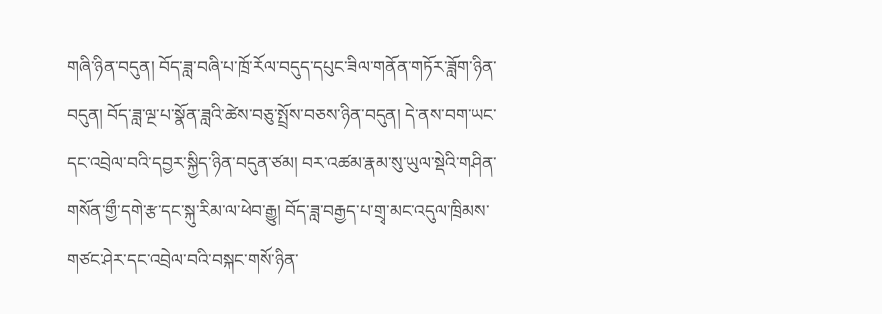གཞི་ཉིན་བདུན། བོད་ཟླ་བཞི་པ་ཁྲོ་རོལ་བདུད་དཔུང་ཟིལ་གནོན་གཏོར་ཟློག་ཉིན་བདུན། བོད་ཟླ་ལྔ་པ་སྣོན་ཟླའི་ཚེས་བཅུ་སྤྲོས་བཅས་ཉིན་བདུན། དེ་ནས་བག་ཡང་དང་འབྲེལ་བའི་དབྱར་སྐྱིད་ཉིན་བདུན་ཙམ། བར་འཚམ་རྣམ་སུ་ཡུལ་སྡེའི་གཤིན་གསོན་གྱྀ་དགེ་རྩ་དང་སྐུ་རིམ་ལ་ཕེབ་རྒྱུ། བོད་ཟླ་བརྒྱད་པ་གྲྭ་མང་འདུལ་ཁྲིམས་གཙང་ཤེར་དང་འབྲེལ་བའི་བསྐང་གསོ་ཉིན་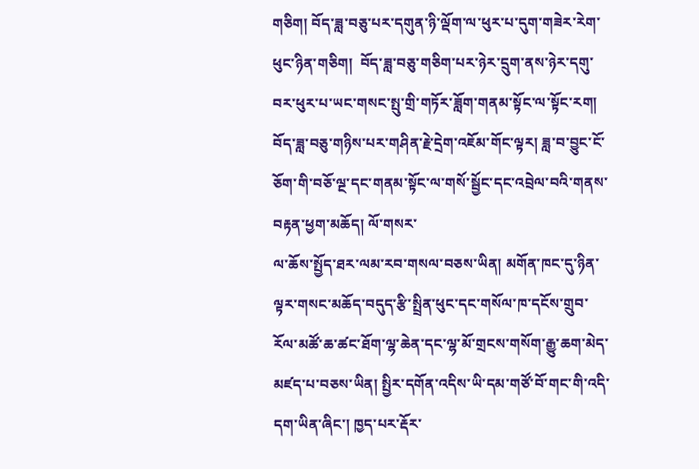གཅིག། བོད་ཟླ་བཅུ་པར་དགུན་ཉི་ལྡོག་ལ་ཕུར་པ་དུག་གཟེར་རེག་ཕུང་ཉིན་གཅིག།  བོད་ཟླ་བཅུ་གཅིག་པར་ཉེར་དྲུག་ནས་ཉེར་དགུ་བར་ཕུར་པ་ཡང་གསང་སྤུ་གྲི་གཏོར་ཟློག་གནམ་སྟོང་ལ་སྟོང་རག། བོད་ཟླ་བཅུ་གཉིས་པར་གཤིན་རྗེ་དྲེག་འཇོམ་གོང་ལྟར། ཟླ་བ་བྱུང་ངོ་ཅོག་གི་བཅོ་ལྔ་དང་གནམ་སྟོང་ལ་གསོ་སྦྱོང་དང་འབྲེལ་བའི་གནས་བརྟན་ཕྱག་མཆོད། ལོ་གསར་
ལ་ཆོས་སྤྱོད་ཐར་ལམ་རབ་གསལ་བཅས་ཡིན། མགོན་ཁང་དུ་ཉིན་ལྟར་གསང་མཆོད་བདུད་རྩི་སྤྲིན་ཕུང་དང་གསོལ་ཁ་དངོས་གྲུབ་རོལ་མཚོ་ཆ་ཚང་ཐོག་ལྷ་ཆེན་དང་ལྷ་མོ་གྲངས་གསོག་རྒྱུ་ཆག་མེད་མཛད་པ་བཅས་ཡིན། སྤྱིར་དགོན་འདིས་ཡི་དམ་གཙོ་བོ་གང་གི་འདི་དག་ཡིན་ཞིང་། ཁྱད་པར་རྡོར་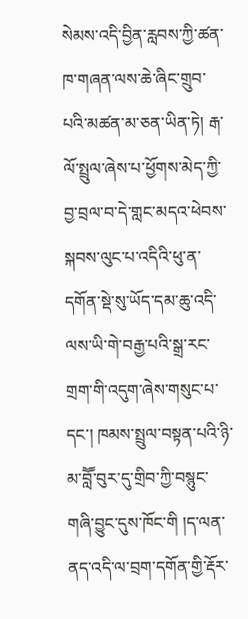སེམས་འདི་བྱིན་རླབས་ཀྱི་ཚན་ཁ་གཞན་ལས་ཆེ་ཞིང་གྲུབ་པའི་མཚན་མ་ཅན་ཡིན་ཏེ། རྒ་ལོ་སྤྲུལ་ཞེས་པ་ཕྱོགས་མེད་ཀྱི་བྱ་བྲལ་བ་དེ་གླང་མདའ་ཕེབས་སྐབས་ལུང་པ་འདིའི་ཕུ་ན་དགོན་སྡེ་སུ་ཡོད་དམ་ཆུ་འདི་ལས་ཡི་གེ་བརྒྱ་པའི་སྒྲ་རང་གྲག་གི་འདུག་ཞེས་གསུང་པ་དང་། ཁམས་སྤྲུལ་བསྟན་པའི་ཉི་མ་བླཽ་བུར་དུ་གྲིབ་ཀྱི་བསྙུང་གཞི་བྱུང་དུས་ཁོང་གི །ད་ལན་ནད་འདི་ལ་བྲག་དགོན་གྱི་རྡོར་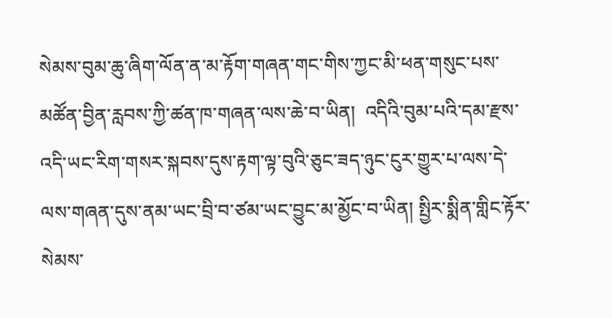སེམས་བུམ་ཆུ་ཞིག་ལོན་ན་མ་རྟོག་གཞན་གང་གིས་ཀྱང་མི་ཕན་གསུང་པས་མཚོན་བྱིན་རླབས་ཀྱི་ཚན་ཁ་གཞན་ལས་ཆེ་བ་ཡིན།  འདིའི་བུམ་པའི་དམ་རྫས་འདི་ཡང་རིག་གསར་སྐབས་དུས་རྟག་ལྟ་བུའི་ཅུང་ཟད་ཉུང་ངུར་གྱུར་པ་ལས་དེ་ལས་གཞན་དུས་ནམ་ཡང་བྲི་བ་ཙམ་ཡང་བྱུང་མ་མྱོང་བ་ཡིན། སྤྱིར་སྨིན་གླིང་རྟོར་སེམས་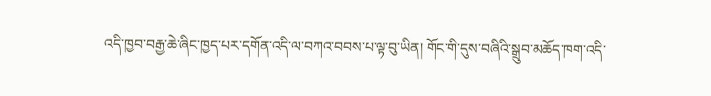འདི་ཁྱབ་བརྒྱ་ཆེ་ཞིང་ཁྱད་པར་དགོན་འདི་ལ་བཀའ་བབས་པ་ལྟ་བུ་ཡིན། གོང་གི་དུས་བཞིའི་སྒྲུབ་མཆོད་ཁག་འདི་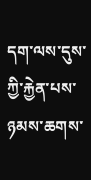དག་ལས་དུས་ཀྱི་རྐྱེན་པས་ཉམས་ཆགས་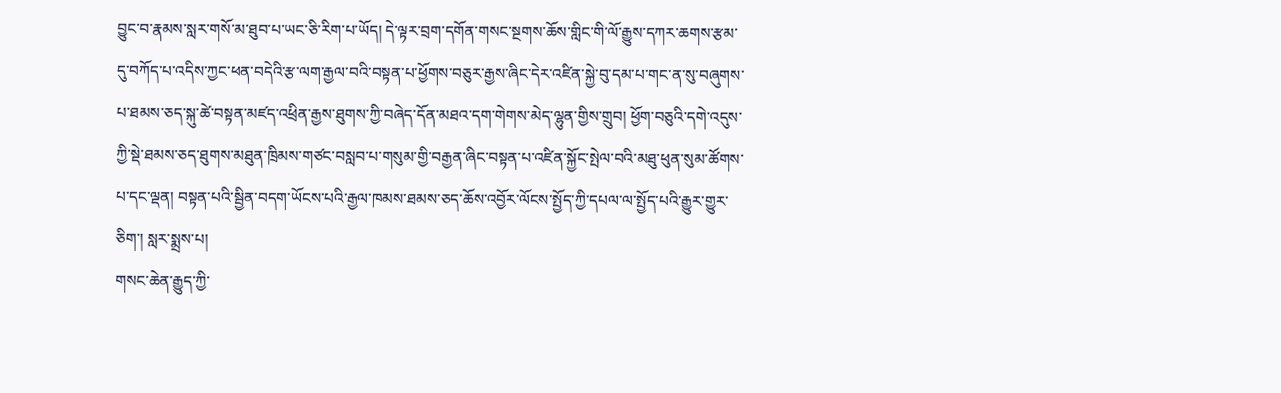བྱུང་བ་རྣམས་སླར་གསོ་མ་ཐུབ་པ་ཡང་ཅི་རིག་པ་ཡོད། དེ་ལྟར་བྲག་དགོན་གསང་སྔགས་ཆོས་གླིང་གི་ལོ་རྒྱུས་དཀར་ཆགས་རྩམ་དུ་བཀོད་པ་འདིས་ཀྱང་ཕན་བདེའི་རྩ་ལག་རྒྱལ་བའི་བསྟན་པ་ཕྱོགས་བཅུར་རྒྱས་ཞིང་དེར་འཛིན་སྐྱེ་བུ་དམ་པ་གང་ན་སུ་བཞུགས་པ་ཐམས་ཅད་སྐུ་ཚེ་བསྟན་མཛད་འཕྲིན་རྒྱས་ཐུགས་ཀྱི་བཞེད་དོན་མཐའ་དག་གེགས་མེད་ལྷུན་གྱིས་གྲུབ། ཕྱོག་བཅུའི་དགེ་འདུས་ཀྱི་སྡེ་ཐམས་ཅད་ཐུགས་མཐུན་ཁྲིམས་གཙང་བསླབ་པ་གསུམ་གྱི་བརྒྱན་ཞིང་བསྟན་པ་འཛིན་སྐྱོང་སྤེལ་བའི་མཐུ་ཕུན་སུམ་ཚོགས་པ་དང་ལྡན། བསྟན་པའི་སྦྱིན་བདག་ཡོངས་པའི་རྒྱལ་ཁམས་ཐམས་ཅད་ཆོས་འབྱོར་ལོངས་སྤྱོད་ཀྱི་དཔལ་ལ་སྤྱོད་པའི་རྒྱུར་གྱུར་ཅིག་། སླར་སྨྲས་པ།
གསང་ཆེན་རྒྱུད་ཀྱི་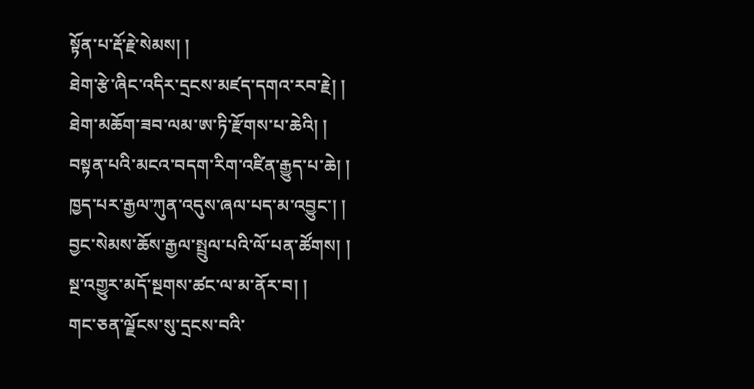སྟོན་པ་རྡོ་རྗེ་སེམས། །
ཐེག་རྩེ་ཞིང་འདིར་དྲངས་མཛད་དགའ་རབ་རྗེ། །
ཐེག་མཆོག་ཟབ་ལམ་ཨ་ཏི་རྫོགས་པ་ཆེའི། །
བསྟན་པའི་མངའ་བདག་རིག་འཛིན་རྒྱུད་པ་ཆེ། །
ཁྱད་པར་རྒྱལ་ཀུན་འདུས་ཞལ་པད་མ་འབྱུང་། །
བྱང་སེམས་ཆོས་རྒྱལ་སྤྲུལ་པའི་ལོ་པན་ཚོགས། །
སྔ་འགྱུར་མདོ་སྔགས་ཚང་ལ་མ་ནོར་བ། །
གང་ཅན་ལྗོངས་སུ་དྲངས་བའི་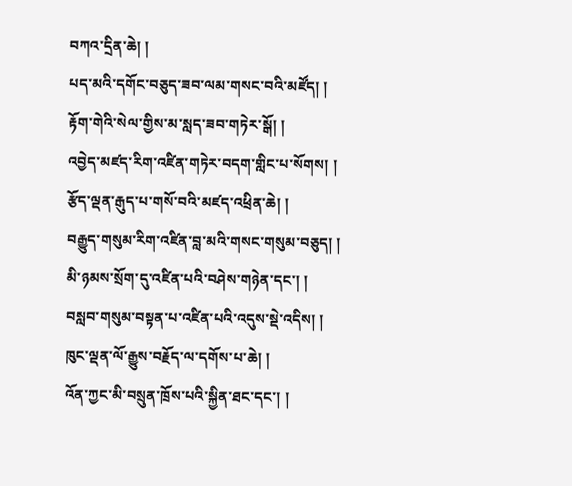བཀའ་དྲིན་ཆེ། །
པད་མའི་དགོང་བཅུད་ཟབ་ལམ་གསང་བའི་མཛོད། །
རྟོག་གེའི་སེལ་གྱིས་མ་སླད་ཟབ་གཏེར་སྒོ། །
འབྱེད་མཛད་རིག་འཛིན་གཏེར་བདག་གླིང་པ་སོགས། །
རྩོད་ལྡན་རྒུད་པ་གསོ་བའི་མཛད་འཕྲིན་ཆེ། །
བརྒྱུད་གསུམ་རིག་འཛིན་བླ་མའི་གསང་གསུམ་བཅུད། །
མི་ཉམས་སྲོག་དུ་འཛིན་པའི་བཤེས་གཉེན་དང་། །
བསླབ་གསུམ་བསྟན་པ་འཛིན་པའི་འདུས་སྡེ་འདིས། །
ཁུང་ལྡན་ལོ་རྒྱུས་བརྗོད་ལ་དགོས་པ་ཆེ། །
འོན་ཀྱང་མི་བསྲུན་ཁྲོས་པའི་སྐྱིན་ཐང་དང་། །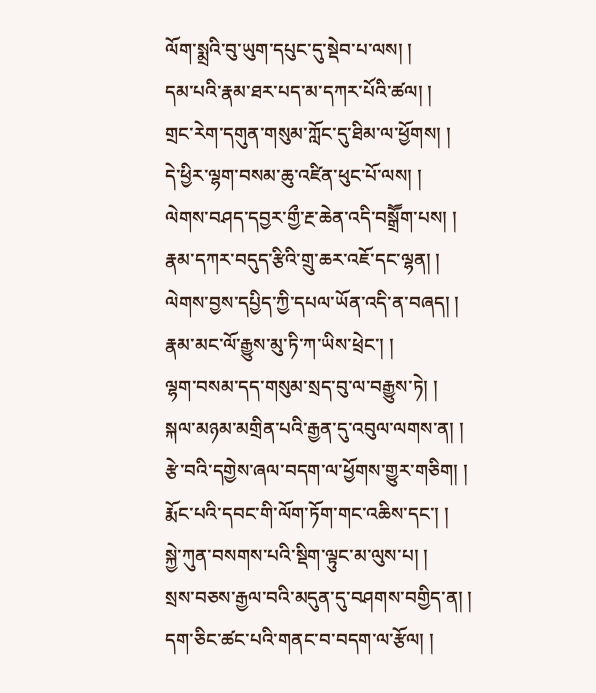ལོག་སྨྲའི་བུ་ཡུག་དཔུང་དུ་སྡེབ་པ་ལས། །
དམ་པའི་རྣམ་ཐར་པད་མ་དཀར་པོའི་ཚལ། །
གྲང་རེག་དགུན་གསུམ་ཀློང་དུ་ཐིམ་ལ་ཕྱོགས། །
དེ་ཕྱིར་ལྷག་བསམ་ཆུ་འཛིན་ཕུང་པོ་ལས། །
ལེགས་བཤད་དབྱར་གྱྀ་རྔ་ཆེན་འདི་བསྒྲཽག་པས། །
རྣམ་དཀར་བདུད་རྩིའི་གྲུ་ཆར་འཇོ་དང་ལྷན། །
ལེགས་བྱས་དཔྱིད་ཀྱི་དཔལ་ཡོན་འདི་ན་བཞད། །
རྣམ་མང་ལོ་རྒྱུས་མུ་ཏི་ཀ་ཡིས་ཕྲེང་། །
ལྷག་བསམ་དད་གསུམ་སྲད་བུ་ལ་བརྒྱུས་ཏེ། །
སྐལ་མཉམ་མགྲིན་པའི་རྒྱན་དུ་འབུལ་ལགས་ན། །
རྩེ་བའི་དགྱེས་ཞལ་བདག་ལ་ཕྱོགས་གྱུར་གཅིག། །
རྨོང་པའི་དབང་གི་ལོག་ཏོག་གང་འཆིས་དང་། །
སྐྱེ་ཀུན་བསགས་པའི་སྡིག་ལྟུང་མ་ལུས་པ། །
སྲས་བཅས་རྒྱལ་བའི་མདུན་དུ་བཤགས་བགྱིད་ན། །
དག་ཅིང་ཚང་པའི་གནང་བ་བདག་ལ་རྩོལ། །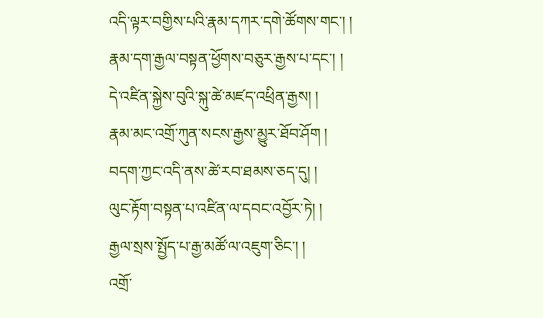འདི་ལྟར་བགྱིས་པའི་རྣམ་དཀར་དགེ་ཚོགས་གང་། །
རྣམ་དག་རྒྱལ་བསྟན་ཕྱོགས་བཅུར་རྒྱས་པ་དང་། །
དེ་འཛིན་སྐྱེས་བུའི་སྐུ་ཚེ་མཛད་འཕྲིན་རྒྱས། །
རྣམ་མང་འགྲོ་ཀུན་སངས་རྒྱས་མྱུར་ཐོབ་ཤོག །
བདག་ཀྱང་འདི་ནས་ཚེ་རབ་ཐམས་ཅད་དུ། །
ལུང་རྟོག་བསྟན་པ་འཛིན་ལ་དབང་འབྱོར་ཏེ། །
རྒྱལ་སྲས་སྤྱོད་པ་རྒྱ་མཚོ་ལ་འཇུག་ཅིང་། །
འགྲོ་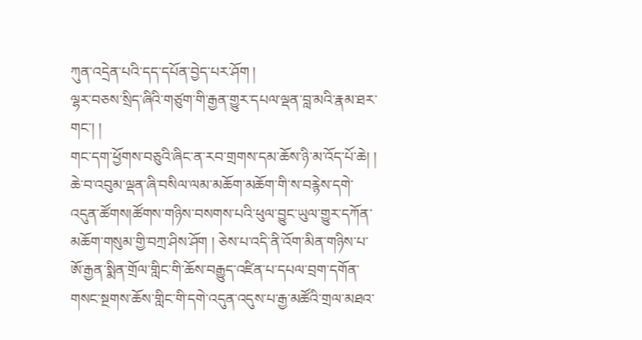ཀུན་འདྲེན་པའི་དད་དཔོན་བྱེད་པར་ཤོག །
ལྷར་བཅས་སྲིད་ཞིའི་གཙུག་གི་རྒྱན་གྱུར་དཔལ་ལྡན་བླ་མའི་རྣམ་ཐར་གང་། །
གང་དག་ཕྱོགས་བཅུའི་ཞིང་ན་རབ་གྲགས་དམ་ཆོས་ཉི་མ་འོད་པོ་ཆེ། །
ཆེ་བ་འབུམ་ལྡན་ཞི་བསིལ་ལམ་མཆོག་མཆོག་གི་ས་བརྙེས་དགེ་འདུན་ཚོགས།ཚོགས་གཉིས་བསགས་པའི་ཕུལ་བྱུང་ཡུལ་གྱུར་དཀོན་མཆོག་གསུམ་གྱི་བཀྲ་ཤིས་ཤོག ། ཅེས་པ་འདི་ནི་འོག་མིན་གཉིས་པ་ཨོ་རྒྱན་སྨིན་གྲོལ་གླིང་གི་ཆོས་བརྒྱུད་འཛིན་པ་དཔལ་བྲག་དགོན་གསང་སྔགས་ཆོས་གླིང་གི་དགེ་འདུན་འདུས་པ་རྒྱ་མཚོའི་གྲལ་མཐའ་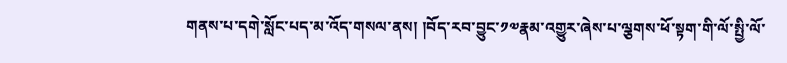གནས་པ་དགེ་སློང་པད་མ་འོད་གསལ་ནས། །བོད་རབ་བྱུང་༡༧རྣམ་འགྱུར་ཞེས་པ་ལྕགས་ཕོ་སྟག་གི་ལོ་སྤྱི་ལོ་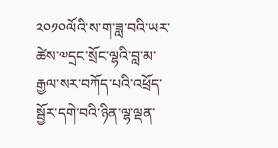༢༠༡༠ལོའི་ས་ག་ཟླ་བའི་ཡར་ཚེས་༧དྲང་སྲོང་ལྷའི་བླ་མ་རྒྱལ་སར་བཀོད་པའི་འཕྲོད་སྦྱོར་དགེ་བའི་ཉིན་ལྷ་ལྡན་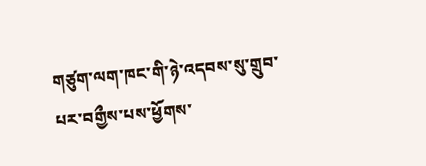གཙུག་ལག་ཁང་གི་ཉེ་འདབས་སུ་གྲུབ་པར་བགྱྀས་པས་ཕྱོགས་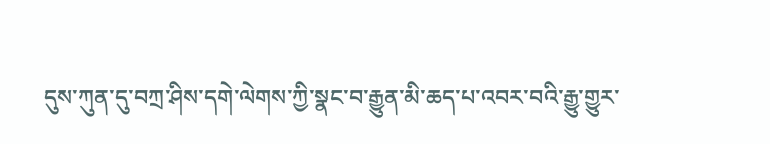དུས་ཀུན་དུ་བཀྲ་ཤིས་དགེ་ལེགས་ཀྱི་སྣང་བ་རྒྱུན་མི་ཆད་པ་འབར་བའི་རྒྱུ་གྱུར་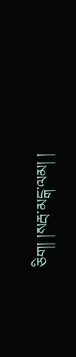ཅིག། །སརྦ་མངྒ་ལམ། །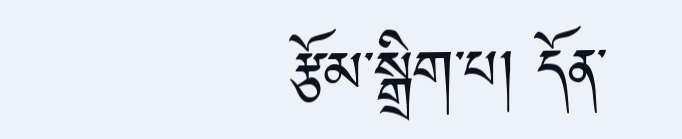རྩོམ་སྒྲིག་པ། དོན་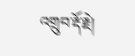འགྲུབ་རྡོ་རྗེ།